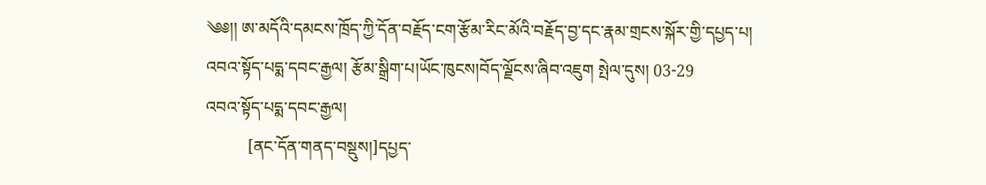༄༅།། ཨ་མདོའི་དམངས་ཁྲོད་ཀྱི་དོན་བརྗོད་ངག་རྩོམ་རིང་མོའི་བརྗོད་བྱ་དང་རྣམ་གྲངས་སྐོར་གྱི་དཔྱད་པ།
འབའ་སྟོད་པདྨ་དབང་རྒྱལ། རྩོམ་སྒྲིག་པ།ཡོང་ཁུངས།བོད་ལྗོངས་ཞིབ་འཇུག སྤེལ་དུས། 03-29
འབའ་སྟོད་པདྨ་དབང་རྒྱལ།
          [ནང་དོན་གནད་བསྡུས།]དཔྱད་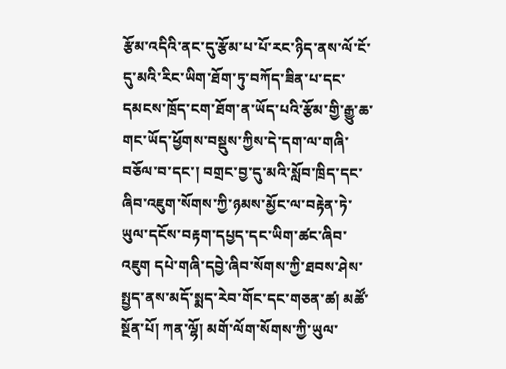རྩོམ་འདིའི་ནང་དུ་རྩོམ་པ་པོ་རང་ཉིད་ནས་ལོ་ངོ་དུ་མའི་རིང་ཡིག་ཐོག་ཏུ་བཀོད་ཟིན་པ་དང་དམངས་ཁྲོད་ངག་ཐོག་ན་ཡོད་པའི་རྩོམ་གྱི་རྒྱུ་ཆ་གང་ཡོད་ཕྱོགས་བསྡུས་ཀྱིས་དེ་དག་ལ་གཞི་བཅོལ་བ་དང་། བགྲང་བྱ་དུ་མའི་སློབ་ཁྲིད་དང་ཞིབ་འཇུག་སོགས་ཀྱི་ཉམས་མྱོང་ལ་བརྟེན་ཏེ་ཡུལ་དངོས་བརྟག་དཔྱད་དང་ཡིག་ཚང་ཞིབ་འཇུག དཔེ་གཞི་དབྱེ་ཞིབ་སོགས་ཀྱི་ཐབས་ཤེས་སྤྱད་ནས་མདོ་སྨད་རེབ་གོང་དང་གཅན་ཚ། མཚོ་སྔོན་པོ། ཀན་ལྷོ། མགོ་ལོག་སོགས་ཀྱི་ཡུལ་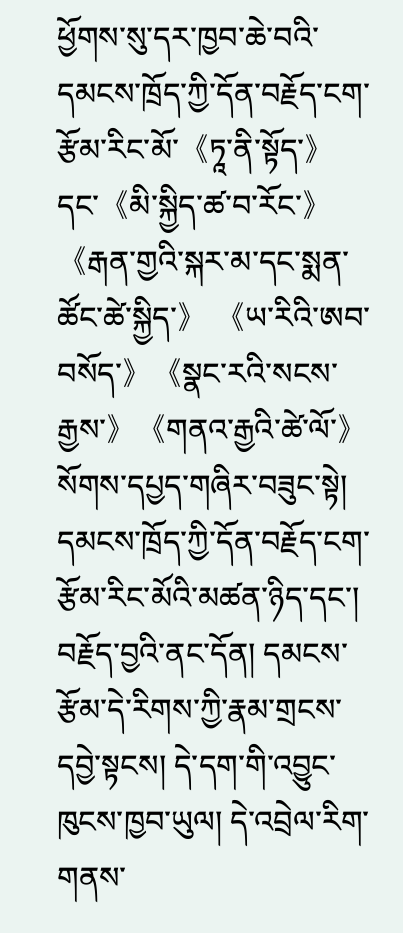ཕྱོགས་སུ་དར་ཁྱབ་ཆེ་བའི་དམངས་ཁྲོད་ཀྱི་དོན་བརྗོད་ངག་རྩོམ་རིང་མོ་《ཏཱ་ནི་སྟོད་》དང་《མི་སྐྱིད་ཚ་བ་རོང་》《རྒན་གྱའི་སྐར་མ་དང་སྨན་ཚོང་ཚེ་སྐྱིད་》 《ཡ་རིའི་ཨབ་བསོད་》《སྣང་རའི་སངས་རྒྱས་》《གནའ་རྒྱའི་ཚེ་ལོ་》སོགས་དཔྱད་གཞིར་བཟུང་སྟེ། དམངས་ཁྲོད་ཀྱི་དོན་བརྗོད་ངག་རྩོམ་རིང་མོའི་མཚན་ཉིད་དང་། བརྗོད་བྱའི་ནང་དོན། དམངས་རྩོམ་དེ་རིགས་ཀྱི་རྣམ་གྲངས་དབྱེ་སྟངས། དེ་དག་གི་འབྱུང་ཁུངས་ཁྱབ་ཡུལ། དེ་འབྲེལ་རིག་གནས་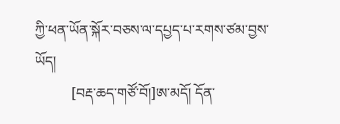ཀྱི་ཕན་ཡོན་སྐོར་བཅས་ལ་དཔྱད་པ་རགས་ཙམ་བྱས་ཡོད།
          [བརྡ་ཆད་གཙོ་བོ།]ཨ་མདོ། དོན་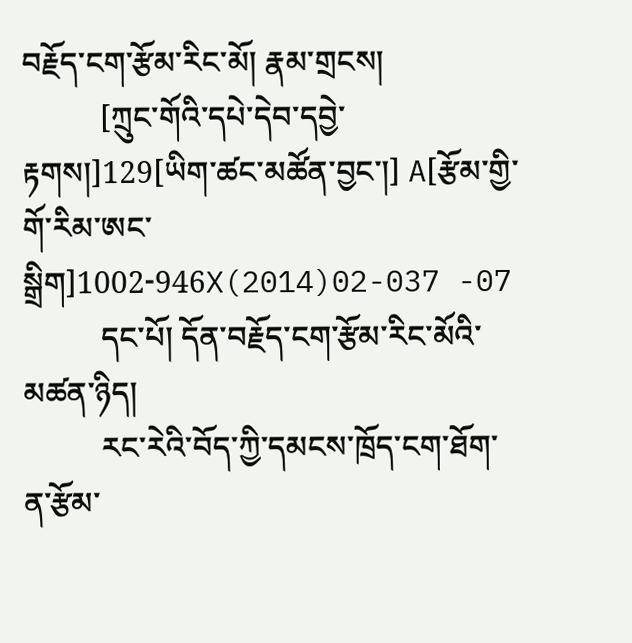བརྗོད་ངག་རྩོམ་རིང་མོ། རྣམ་གྲངས།
          [ཀྲུང་གོའི་དཔེ་དེབ་དབྱེ་རྟགས།]129[ཡིག་ཚང་མཚོན་བྱང་།] A[རྩོམ་གྱི་གོ་རིམ་ཨང་སྒྲིག]1002-946X(2014)02-037 -07
          དང་པོ། དོན་བརྗོད་ངག་རྩོམ་རིང་མོའི་མཚན་ཉིད།
          རང་རེའི་བོད་ཀྱི་དམངས་ཁྲོད་ངག་ཐོག་ན་རྩོམ་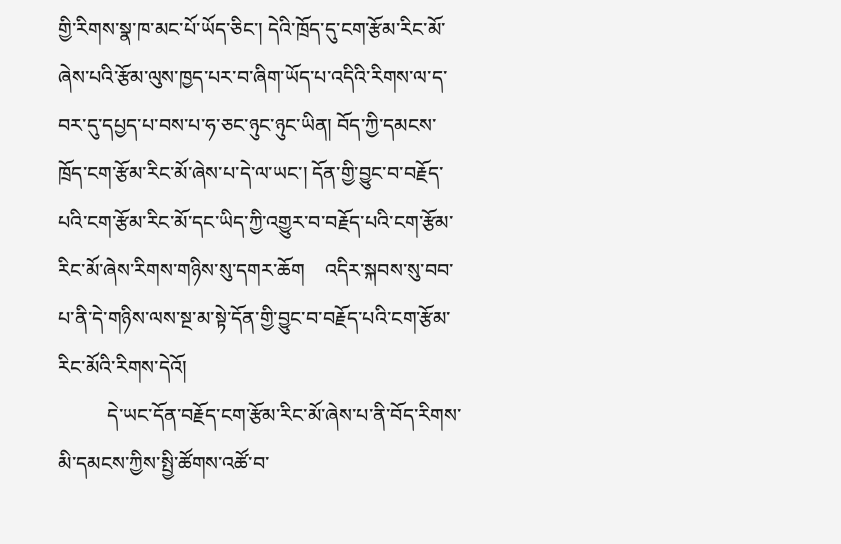གྱི་རིགས་སྣ་ཁ་མང་པོ་ཡོད་ཅིང་། དེའི་ཁྲོད་དུ་ངག་རྩོམ་རིང་མོ་ཞེས་པའི་རྩོམ་ལུས་ཁྱད་པར་བ་ཞིག་ཡོད་པ་འདིའི་རིགས་ལ་ད་བར་དུ་དཔྱད་པ་བས་པ་ཧ་ཅང་ཉུང་ཉུང་ཡིན། བོད་ཀྱི་དམངས་ཁྲོད་ངག་རྩོམ་རིང་མོ་ཞེས་པ་དེ་ལ་ཡང་། དོན་གྱི་བྱུང་བ་བརྗོད་པའི་ངག་རྩོམ་རིང་མོ་དང་ཡིད་ཀྱི་འགྱུར་བ་བརྗོད་པའི་ངག་རྩོམ་རིང་མོ་ཞེས་རིགས་གཉིས་སུ་དགར་ཆོག    འདིར་སྐབས་སུ་བབ་པ་ནི་དེ་གཉིས་ལས་སྔ་མ་སྟེ་དོན་གྱི་བྱུང་བ་བརྗོད་པའི་ངག་རྩོམ་རིང་མོའི་རིགས་དེའོ།
          དེ་ཡང་དོན་བརྗོད་ངག་རྩོམ་རིང་མོ་ཞེས་པ་ནི་བོད་རིགས་མི་དམངས་ཀྱིས་སྤྱི་ཚོགས་འཚོ་བ་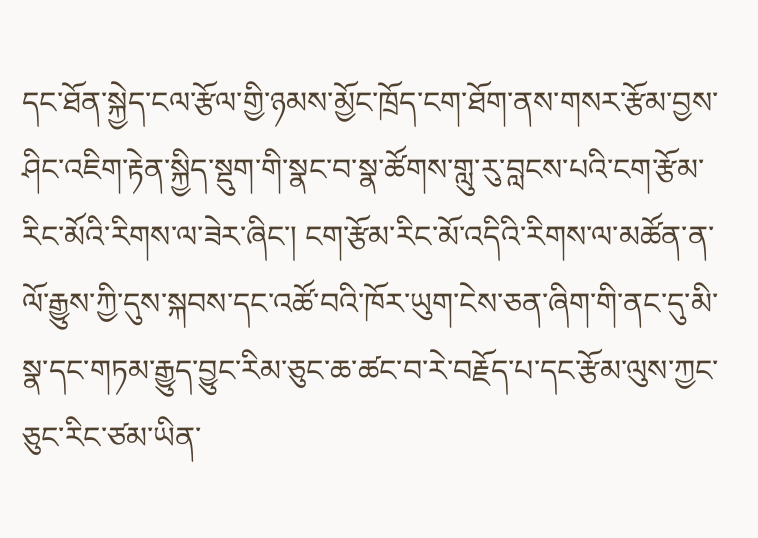དང་ཐོན་སྐྱེད་ངལ་རྩོལ་གྱི་ཉམས་མྱོང་ཁྲོད་ངག་ཐོག་ནས་གསར་རྩོམ་བྱས་ཤིང་འཇིག་རྟེན་སྐྱིད་སྡུག་གི་སྣང་བ་སྣ་ཚོགས་གླུ་རུ་བླངས་པའི་ངག་རྩོམ་རིང་མོའི་རིགས་ལ་ཟེར་ཞིང་། ངག་རྩོམ་རིང་མོ་འདིའི་རིགས་ལ་མཚོན་ན་ལོ་རྒྱུས་ཀྱི་དུས་སྐབས་དང་འཚོ་བའི་ཁོར་ཡུག་ངེས་ཅན་ཞིག་གི་ནང་དུ་མི་སྣ་དང་གཏམ་རྒྱུད་བྱུང་རིམ་ཅུང་ཆ་ཚང་བ་རེ་བརྗོད་པ་དང་རྩོམ་ལུས་ཀྱང་ཅུང་རིང་ཙམ་ཡིན་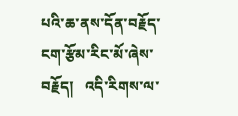པའི་ཆ་ནས་དོན་བརྗོད་ངག་རྩོམ་རིང་མོ་ཞེས་བརྗོད།   འདི་རིགས་ལ་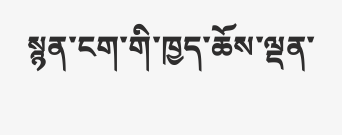སྙན་ངག་གི་ཁྱད་ཆོས་ལྡན་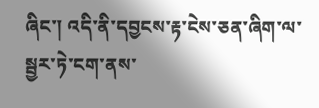ཞིང་། འདི་ནི་དབྱངས་རྟ་ངེས་ཅན་ཞིག་ལ་སྦྱར་ཏེ་ངག་ནས་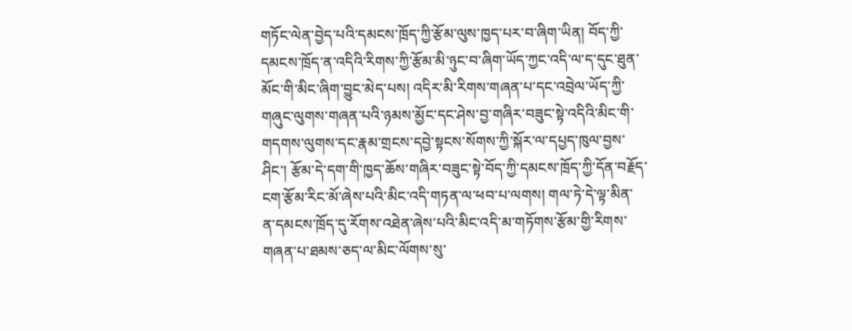གཏོང་ལེན་བྱེད་པའི་དམངས་ཁྲོད་ཀྱི་རྩོམ་ལུས་ཁྱད་པར་བ་ཞིག་ཡིན། བོད་ཀྱི་དམངས་ཁྲོད་ན་འདིའི་རིགས་ཀྱི་རྩོམ་མི་ཉུང་བ་ཞིག་ཡོད་ཀྱང་འདི་ལ་ད་དུང་ཐུན་མོང་གི་མིང་ཞིག་བྱུང་མེད་པས། འདིར་མི་རིགས་གཞན་པ་དང་འབྲེལ་ཡོད་ཀྱི་གཞུང་ལུགས་གཞན་པའི་ཉམས་མྱོང་དང་ཤེས་བྱ་གཞིར་བཟུང་སྟེ་འདིའི་མིང་གི་གདགས་ལུགས་དང་རྣམ་གྲངས་དབྱེ་སྟངས་སོགས་ཀྱི་སྐོར་ལ་དཔྱད་ཁུལ་བྱས་ཤིང་། རྩོམ་དེ་དག་གི་ཁྱད་ཆོས་གཞིར་བཟུང་སྟེ་བོད་ཀྱི་དམངས་ཁྲོད་ཀྱི་དོན་བརྗོད་ངག་རྩོམ་རིང་མོ་ཞེས་པའི་མིང་འདི་གཏན་ལ་ཕབ་པ་ལགས། གལ་ཏེ་དེ་ལྟ་མིན་ན་དམངས་ཁྲོད་དུ་རོགས་འཐེན་ཞེས་པའི་མིང་འདི་མ་གཏོགས་རྩོམ་གྱི་རིགས་གཞན་པ་ཐམས་ཅད་ལ་མིང་ལོགས་སུ་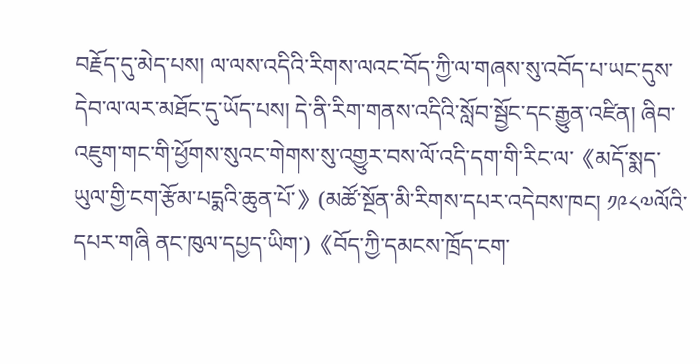བརྗོད་དུ་མེད་པས། ལ་ལས་འདིའི་རིགས་ལའང་བོད་ཀྱི་ལ་གཞས་སུ་འབོད་པ་ཡང་དུས་དེབ་ལ་ལར་མཐོང་དུ་ཡོད་པས། དེ་ནི་རིག་གནས་འདིའི་སློབ་སྦྱོང་དང་རྒྱུན་འཛིན། ཞིབ་འཇུག་གང་གི་ཕྱོགས་སུའང་གེགས་སུ་འགྱུར་བས་ལོ་འདི་དག་གི་རིང་ལ་《མདོ་སྨད་ཡུལ་གྱི་ངག་རྩོམ་པདྨའི་ཆུན་པོ་》(མཚོ་སྔོན་མི་རིགས་དཔར་འདེབས་ཁང། ༡༩༨༧ལོའི་དཔར་གཞི ནང་ཁུལ་དཔྱད་ཡིག་)《བོད་ཀྱི་དམངས་ཁྲོད་ངག་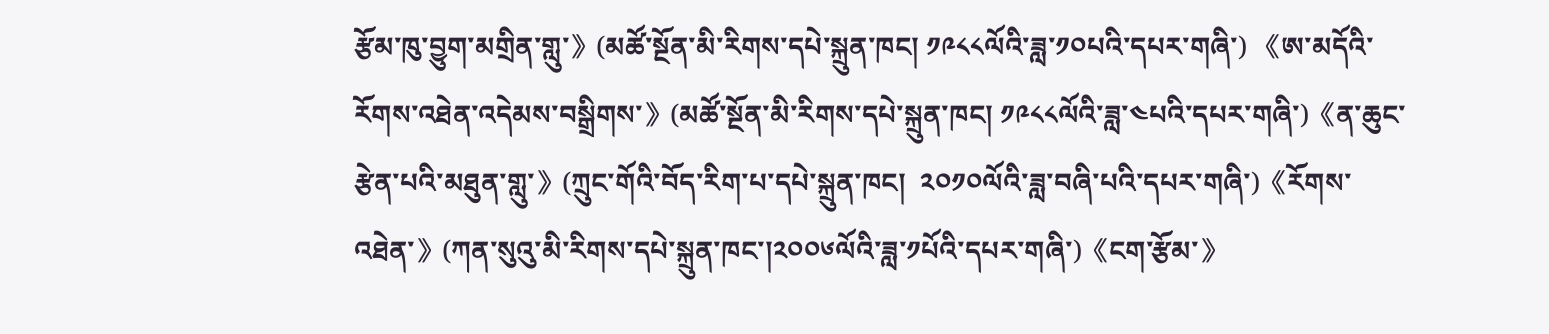རྩོམ་ཁུ་བྱུག་མགྲིན་གླུ་》(མཚོ་སྔོན་མི་རིགས་དཔེ་སྐྲུན་ཁང། ༡༩༨༨ལོའི་ཟླ་༡༠པའི་དཔར་གཞི་) 《ཨ་མདོའི་རོགས་འཐེན་འདེམས་བསྒྲིགས་》(མཚོ་སྔོན་མི་རིགས་དཔེ་སྐྲུན་ཁང། ༡༩༨༨ལོའི་ཟླ་༤པའི་དཔར་གཞི་)《ན་ཆུང་རྩེན་པའི་མཐུན་གླུ་》(ཀྲུང་གོའི་བོད་རིག་པ་དཔེ་སྐྲུན་ཁང།  ༢༠༡༠ལོའི་ཟླ་བཞི་པའི་དཔར་གཞི་)《རོགས་འཐེན་》(ཀན་སུའུ་མི་རིགས་དཔེ་སྐྲུན་ཁང་།༢༠༠༦ལོའི་ཟླ་༡པོའི་དཔར་གཞི་)《ངག་རྩོམ་》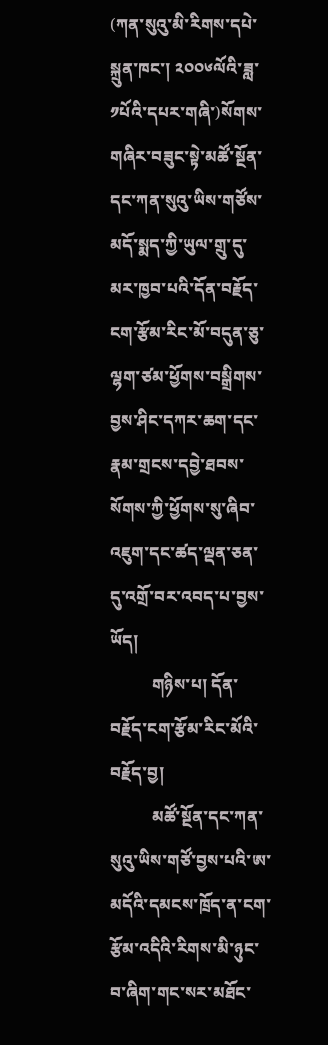(ཀན་སུའུ་མི་རིགས་དཔེ་སྐྲུན་ཁང་། ༢༠༠༦ལོའི་ཟླ་༡པོའི་དཔར་གཞི་)སོགས་གཞིར་བཟུང་སྟེ་མཚོ་སྔོན་དང་ཀན་སུའུ་ཡིས་གཙོས་མདོ་སྨད་ཀྱི་ཡུལ་གྲུ་དུ་མར་ཁྱབ་པའི་དོན་བརྗོད་ངག་རྩོམ་རིང་མོ་བདུན་ཅུ་ལྷག་ཙམ་ཕྱོགས་བསྒྲིགས་བྱས་ཤིང་དཀར་ཆག་དང་རྣམ་གྲངས་དབྱེ་ཐབས་སོགས་ཀྱི་ཕྱོགས་སུ་ཞིབ་འཇུག་དང་ཚད་ལྡན་ཅན་དུ་འགྲོ་བར་འབད་པ་བྱས་ཡོད།
          གཉིས་པ། དོན་བརྗོད་ངག་རྩོམ་རིང་མོའི་བརྗོད་བྱ།
          མཚོ་སྔོན་དང་ཀན་སུའུ་ཡིས་གཙོ་བྱས་པའི་ཨ་མདོའི་དམངས་ཁྲོད་ན་ངག་རྩོམ་འདིའི་རིགས་མི་ཉུང་བ་ཞིག་གང་སར་མཐོང་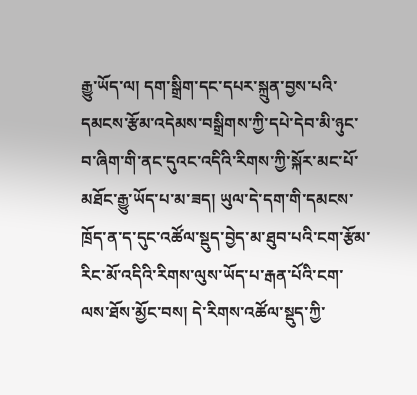རྒྱུ་ཡོད་ལ། དག་སྒྲིག་དང་དཔར་སྐྲུན་བྱས་པའི་དམངས་རྩོམ་འདེམས་བསྒྲིགས་ཀྱི་དཔེ་དེབ་མི་ཉུང་བ་ཞིག་གི་ནང་དུའང་འདིའི་རིགས་ཀྱི་སྐོར་མང་པོ་མཐོང་རྒྱུ་ཡོད་པ་མ་ཟད། ཡུལ་དེ་དག་གི་དམངས་ཁྲོད་ན་ད་དུང་འཚོལ་སྡུད་བྱེད་མ་ཐུབ་པའི་ངག་རྩོམ་རིང་མོ་འདིའི་རིགས་ལུས་ཡོད་པ་རྒན་པོའི་ངག་ལས་ཐོས་མྱོང་བས། དེ་རིགས་འཚོལ་སྡུད་ཀྱི་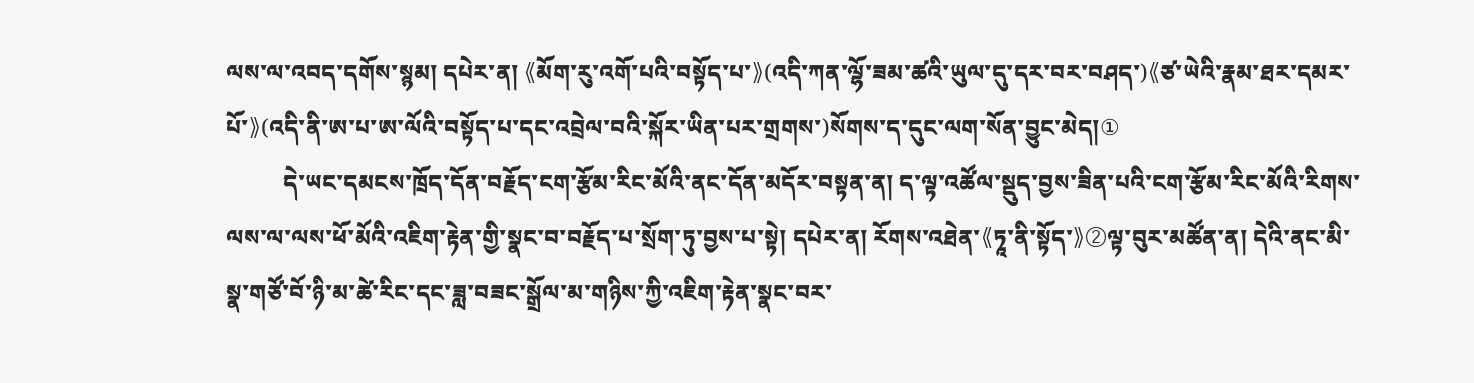ལས་ལ་འབད་དགོས་སྙམ། དཔེར་ན། 《མོག་རུ་འགོ་པའི་བསྟོད་པ་》(འདི་ཀན་ལྷོ་ཟམ་ཚའི་ཡུལ་དུ་དར་བར་བཤད་)《ཙ་ཡེའི་རྣམ་ཐར་དམར་པོ་》(འདི་ནི་ཨ་པ་ཨ་ལོའི་བསྟོད་པ་དང་འབྲེལ་བའི་སྐོར་ཡིན་པར་གྲགས་)སོགས་ད་དུང་ལག་སོན་བྱུང་མེད།①
          དེ་ཡང་དམངས་ཁྲོད་དོན་བརྗོད་ངག་རྩོམ་རིང་མོའི་ནང་དོན་མདོར་བསྟན་ན། ད་ལྟ་འཚོལ་སྡུད་བྱས་ཟིན་པའི་ངག་རྩོམ་རིང་མོའི་རིགས་ལས་ལ་ལས་ཕོ་མོའི་འཇིག་རྟེན་གྱི་སྣང་བ་བརྗོད་པ་སྲོག་ཏུ་བྱས་པ་སྟེ། དཔེར་ན། རོགས་འཐེན་《ཏཱ་ནི་སྟོད་》②ལྟ་བུར་མཚོན་ན། དེའི་ནང་མི་སྣ་གཙོ་བོ་ཉི་མ་ཚེ་རིང་དང་ཟླ་བཟང་སྒྲོལ་མ་གཉིས་ཀྱི་འཇིག་རྟེན་སྣང་བར་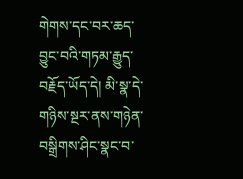གེགས་དང་བར་ཆད་བྱུང་བའི་གཏམ་རྒྱུད་བརྗོད་ཡོད་དེ། མི་སྣ་དེ་གཉིས་སྔར་ནས་གཉེན་བསྒྲིགས་ཤིང་སྣང་བ་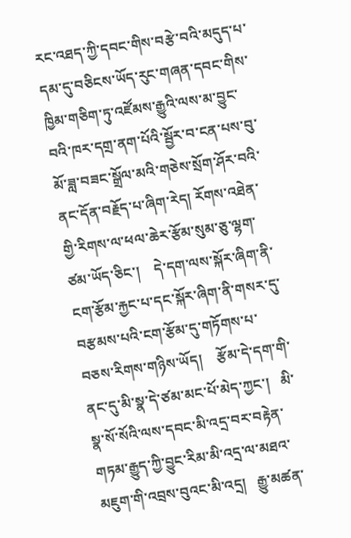རང་འཐད་ཀྱི་དབང་གིས་བརྩེ་བའི་མདུད་པ་དམ་དུ་བཅིངས་ཡོད་རུང་གཞན་དབང་གིས་ཁྱིམ་གཅིག་ཏུ་འཛོམས་རྒྱུའི་ལས་མ་བྱུང་བའི་ཁར་དགྲ་ནག་པོའི་སྦྱོར་བ་ངན་པས་བུ་མོ་ཟླ་བཟང་སྒྲོལ་མའི་གཅེས་སྲོག་ཤོར་བའི་ནང་དོན་བརྗོད་པ་ཞིག་རེད། རོགས་འཐེན་གྱི་རིགས་ལ་ཕལ་ཆེར་རྩོམ་སུམ་ཅུ་ལྷག་ཙམ་ཡོད་ཅིང་།    དེ་དག་ལས་སྐོར་ཞིག་ནི་ངག་རྩོམ་རྐྱང་པ་དང་སྐོར་ཞིག་ནི་གསར་དུ་བརྩམས་པའི་ངག་རྩོམ་དུ་གཏོགས་པ་བཅས་རིགས་གཉིས་ཡོད།    རྩོམ་དེ་དག་གི་ནང་དུ་མི་སྣ་དེ་ཙམ་མང་པོ་མེད་ཀྱང་།   མི་སྣ་སོ་སོའི་ལས་དབང་མི་འདྲ་བར་བརྟེན་གཏམ་རྒྱུད་ཀྱི་བྱུང་རིམ་མི་འདྲ་ལ་མཐའ་མཇུག་གི་འབྲས་བུའང་མི་འདྲ།   རྒྱུ་མཚན་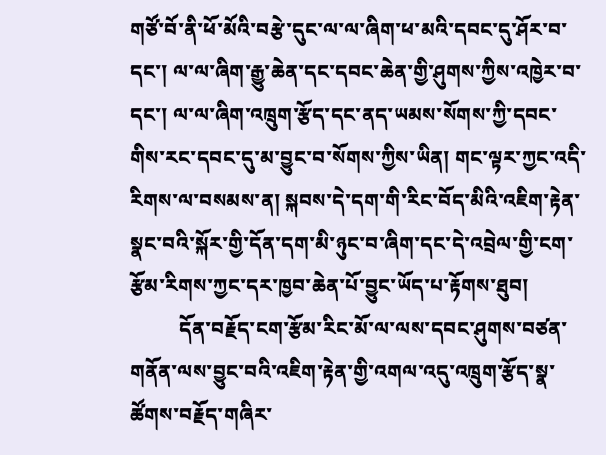གཙོ་བོ་ནི་ཕོ་མོའི་བརྩེ་དུང་ལ་ལ་ཞིག་ཕ་མའི་དབང་དུ་ཤོར་བ་དང་། ལ་ལ་ཞིག་རྒྱུ་ཆེན་དང་དབང་ཆེན་གྱི་ཤུགས་ཀྱིས་འཁྱེར་བ་དང་། ལ་ལ་ཞིག་འཁྲུག་རྩོད་དང་ནད་ཡམས་སོགས་ཀྱི་དབང་གིས་རང་དབང་དུ་མ་བྱུང་བ་སོགས་ཀྱིས་ཡིན། གང་ལྟར་ཀྱང་འདི་རིགས་ལ་བསམས་ན། སྐབས་དེ་དག་གི་རིང་བོད་མིའི་འཇིག་རྟེན་སྣང་བའི་སྐོར་གྱི་དོན་དག་མི་ཉུང་བ་ཞིག་དང་དེ་འབྲེལ་གྱི་ངག་རྩོམ་རིགས་ཀྱང་དར་ཁྱབ་ཆེན་པོ་བྱུང་ཡོད་པ་རྟོགས་ཐུབ།
          དོན་བརྗོད་ངག་རྩོམ་རིང་མོ་ལ་ལས་དབང་ཤུགས་བཙན་གནོན་ལས་བྱུང་བའི་འཇིག་རྟེན་གྱི་འགལ་འདུ་འཁྲུག་རྩོད་སྣ་ཚོགས་བརྗོད་གཞིར་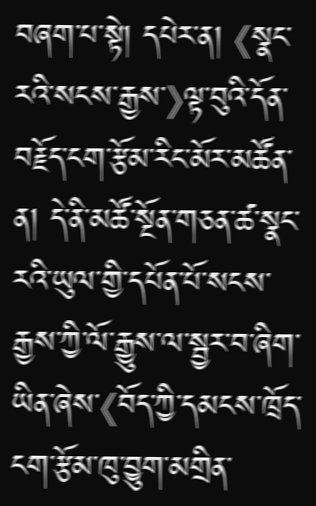བཞག་པ་སྟེ། དཔེར་ན། 《སྣང་རའི་སངས་རྒྱས་》ལྟ་བུའི་དོན་བརྗོད་ངག་རྩོམ་རིང་མོར་མཚོན་ན། དེ་ནི་མཚོ་སྔོན་གཅན་ཚ་སྣང་རའི་ཡུལ་གྱི་དཔོན་པོ་སངས་རྒྱས་ཀྱི་ལོ་རྒྱུས་ལ་སྦྱར་བ་ཞིག་ཡིན་ཞེས་《བོད་ཀྱི་དམངས་ཁྲོད་ངག་རྩོམ་ཁུ་བྱུག་མགྲིན་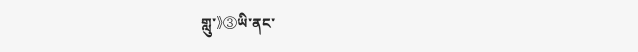གླུ་》③ཡི་ནང་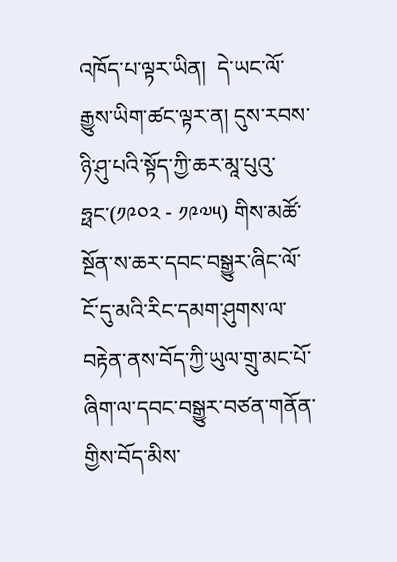འཁོད་པ་ལྟར་ཡིན།  དེ་ཡང་ལོ་རྒྱུས་ཡིག་ཚང་ལྟར་ན། དུས་རབས་ཉི་ཤུ་པའི་སྟོད་ཀྱི་ཆར་མཱ་པུའུ་ཧྥང་(༡༩༠༢ - ༡༩༧༥) གིས་མཚོ་སྔོན་ས་ཆར་དབང་བསྒྱུར་ཞིང་ལོ་ངོ་དུ་མའི་རིང་དམག་ཤུགས་ལ་བརྟེན་ནས་བོད་ཀྱི་ཡུལ་གྲུ་མང་པོ་ཞིག་ལ་དབང་བསྒྱུར་བཙན་གནོན་གྱིས་བོད་མིས་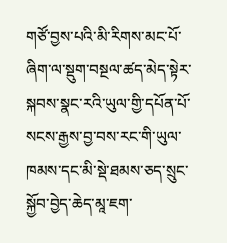གཙོ་བྱས་པའི་མི་རིགས་མང་པོ་ཞིག་ལ་སྡུག་བསྔལ་ཚད་མེད་སྟེར་སྐབས་སྣང་རའི་ཡུལ་གྱི་དཔོན་པོ་སངས་རྒྱས་བྱ་བས་རང་གི་ཡུལ་ཁམས་དང་མི་སྡེ་ཐམས་ཅད་སྲུང་སྐྱོབ་བྱེད་ཆེད་མཱ་ཇག་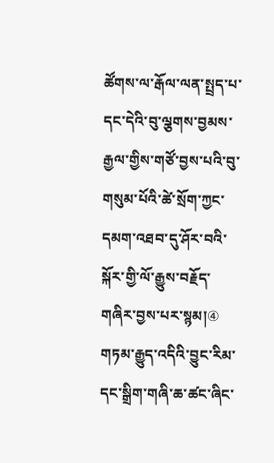ཚོགས་ལ་རྒོལ་ལན་སྤྲད་པ་དང་དེའི་བུ་ལྕགས་བྱམས་རྒྱལ་གྱིས་གཙོ་བྱས་པའི་བུ་གསུམ་པོའི་ཚེ་སྲོག་ཀྱང་དམག་འཐབ་དུ་ཤོར་བའི་སྐོར་གྱི་ལོ་རྒྱུས་བརྗོད་གཞིར་བྱས་པར་སྙམ།④ གཏམ་རྒྱུད་འདིའི་བྱུང་རིམ་དང་སྒྲིག་གཞི་ཆ་ཚང་ཞིང་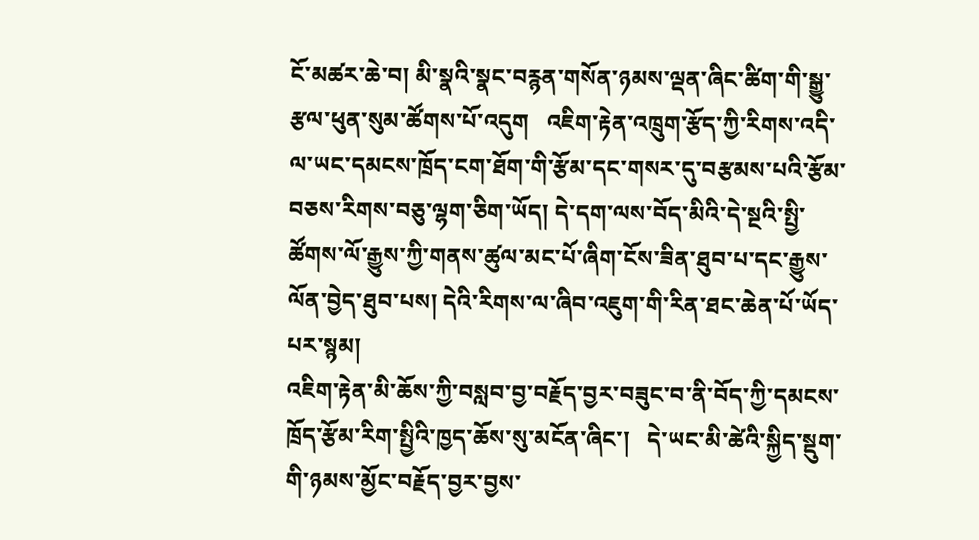ངོ་མཚར་ཆེ་བ། མི་སྣའི་སྣང་བརྙན་གསོན་ཉམས་ལྡན་ཞིང་ཚིག་གི་སྒྱུ་རྩལ་ཕུན་སུམ་ཚོགས་པོ་འདུག   འཇིག་རྟེན་འཁྲུག་རྩོད་ཀྱི་རིགས་འདི་ལ་ཡང་དམངས་ཁྲོད་ངག་ཐོག་གི་རྩོམ་དང་གསར་དུ་བརྩམས་པའི་རྩོམ་བཅས་རིགས་བཅུ་ལྷག་ཅིག་ཡོད། དེ་དག་ལས་བོད་མིའི་དེ་སྔའི་སྤྱི་ཚོགས་ལོ་རྒྱུས་ཀྱི་གནས་ཚུལ་མང་པོ་ཞིག་ངོས་ཟིན་ཐུབ་པ་དང་རྒྱུས་ལོན་བྱེད་ཐུབ་པས། དེའི་རིགས་ལ་ཞིབ་འཇུག་གི་རིན་ཐང་ཆེན་པོ་ཡོད་པར་སྙམ།
འཇིག་རྟེན་མི་ཆོས་ཀྱི་བསླབ་བྱ་བརྗོད་བྱར་བཟུང་བ་ནི་བོད་ཀྱི་དམངས་ཁྲོད་རྩོམ་རིག་སྤྱིའི་ཁྱད་ཆོས་སུ་མངོན་ཞིང་།   དེ་ཡང་མི་ཚེའི་སྐྱིད་སྡུག་གི་ཉམས་མྱོང་བརྗོད་བྱར་བྱས་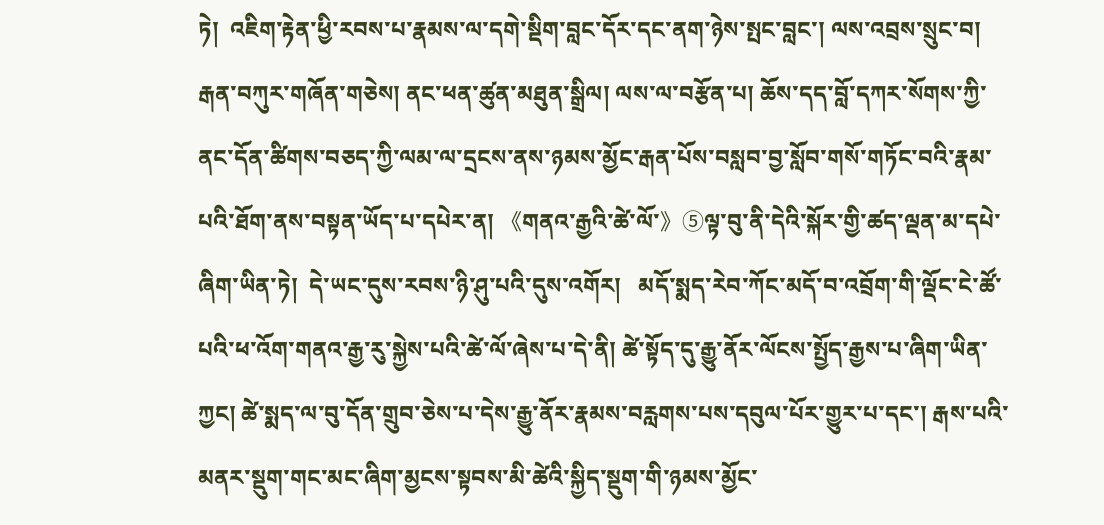ཏེ།  འཇིག་རྟེན་ཕྱི་རབས་པ་རྣམས་ལ་དགེ་སྡིག་བླང་དོར་དང་ནག་ཉེས་སྤང་བླང་། ལས་འབྲས་སྲུང་བ། རྒན་བཀུར་གཞོན་གཅེས། ནང་ཕན་ཚུན་མཐུན་སྒྲིལ། ལས་ལ་བརྩོན་པ། ཆོས་དད་བློ་དཀར་སོགས་ཀྱི་ནང་དོན་ཚིགས་བཅད་ཀྱི་ལམ་ལ་དྲངས་ནས་ཉམས་མྱོང་རྒན་པོས་བསླབ་བྱ་སློབ་གསོ་གཏོང་བའི་རྣམ་པའི་ཐོག་ནས་བསྟན་ཡོད་པ་དཔེར་ན། 《གནའ་རྒྱའི་ཚེ་ལོ་》⑤ལྟ་བུ་ནི་དེའི་སྐོར་གྱི་ཚད་ལྡན་མ་དཔེ་ཞིག་ཡིན་ཏེ།  དེ་ཡང་དུས་རབས་ཉི་ཤུ་པའི་དུས་འགོར།   མདོ་སྨད་རེབ་ཀོང་མདོ་བ་འབྲོག་གི་ལྡོང་ངེ་ཚོ་པའི་ཕ་འོག་གནའ་རྒྱ་རུ་སྐྱེས་པའི་ཚེ་ལོ་ཞེས་པ་དེ་ནི། ཚེ་སྟོད་དུ་རྒྱུ་ནོར་ལོངས་སྤྱོད་རྒྱས་པ་ཞིག་ཡིན་ཀྱང། ཚེ་སྨད་ལ་བུ་དོན་གྲུབ་ཅེས་པ་དེས་རྒྱུ་ནོར་རྣམས་བརླགས་པས་དབུལ་པོར་གྱུར་པ་དང་། རྒས་པའི་མནར་སྡུག་གང་མང་ཞིག་མྱངས་སྟབས་མི་ཚེའི་སྐྱིད་སྡུག་གི་ཉམས་མྱོང་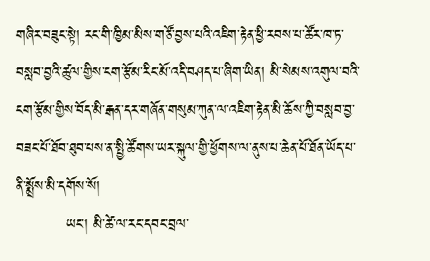གཞིར་བཟུང་སྟེ། རང་གི་ཁྱིམ་མིས་གཙོ་བྱས་པའི་འཇིག་རྟེན་ཕྱི་རབས་པ་ཚོར་ཁ་ཏ་བསླབ་བྱའི་ཚུལ་གྱིས་ངག་རྩོམ་རིང་མོ་འདི་བཤད་པ་ཞིག་ཡིན། མི་སེམས་འགུལ་བའི་ངག་རྩོམ་གྱིས་བོད་མི་རྒན་དར་གཞོན་གསུམ་ཀུན་ལ་འཇིག་རྟེན་མི་ཆོས་ཀྱི་བསླབ་བྱ་བཟང་པོ་ཐོབ་ཐུབ་པས་ན་སྤྱི་ཚོགས་ཡར་སྐུལ་གྱི་ཕྱོགས་ལ་ནུས་པ་ཆེན་པོ་ཐོན་ཡོད་པ་ནི་སྨྲོས་མི་དགོས་སོ།
          ཡང་། མི་ཚེ་ལ་རང་དབང་བྲལ་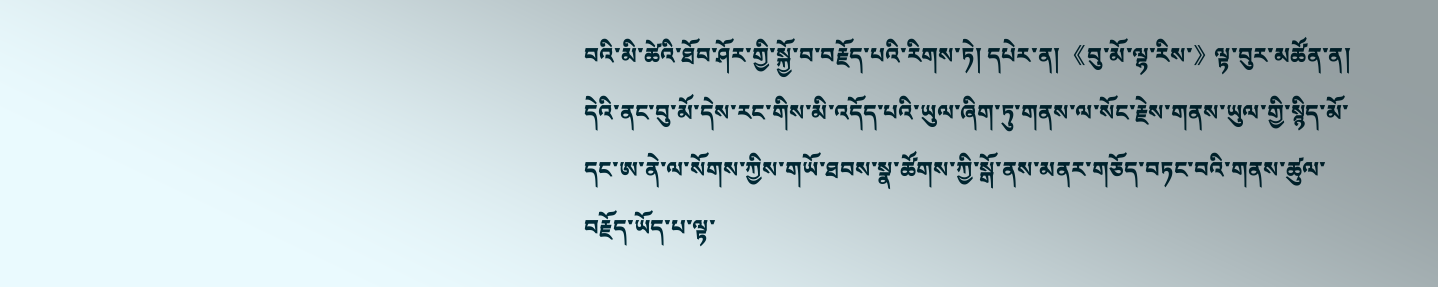བའི་མི་ཚེའི་ཐོབ་ཤོར་གྱི་སྐྱོ་བ་བརྗོད་པའི་རིགས་ཏེ། དཔེར་ན། 《བུ་མོ་ལྷ་རིས་》ལྟ་བུར་མཚོན་ན། དེའི་ནང་བུ་མོ་དེས་རང་གིས་མི་འདོད་པའི་ཡུལ་ཞིག་ཏུ་གནས་ལ་སོང་རྗེས་གནས་ཡུལ་གྱི་སྙིད་མོ་དང་ཨ་ནེ་ལ་སོགས་ཀྱིས་གཡོ་ཐབས་སྣ་ཚོགས་ཀྱི་སྒོ་ནས་མནར་གཅོད་བཏང་བའི་གནས་ཚུལ་བརྗོད་ཡོད་པ་ལྟ་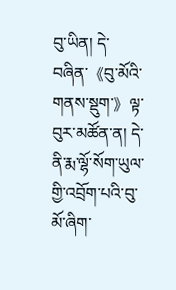བུ་ཡིན། དེ་བཞིན་《བུ་མོའི་གནས་སྡུག་》ལྟ་བུར་མཚོན་ན། དེ་ནི་རྨ་ལྷོ་སོག་ཡུལ་གྱི་འབྲོག་པའི་བུ་མོ་ཞིག་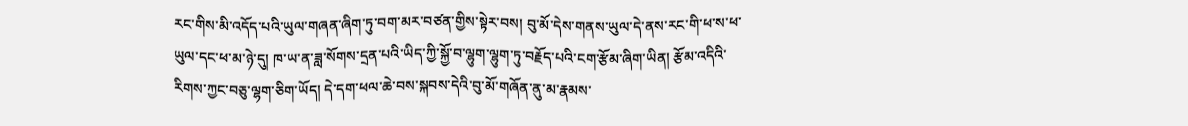རང་གིས་མི་འདོད་པའི་ཡུལ་གཞན་ཞིག་ཏུ་བག་མར་བཙན་གྱིས་སྟེར་བས། བུ་མོ་དེས་གནས་ཡུལ་དེ་ནས་རང་གི་ཕ་ས་ཕ་ཡུལ་དང་ཕ་མ་ཉེ་དུ། ཁ་ཡ་ན་ཟླ་སོགས་དྲན་པའི་ཡིད་ཀྱི་སྐྱོ་བ་ལྷུག་ལྷུག་ཏུ་བརྗོད་པའི་ངག་རྩོམ་ཞིག་ཡིན། རྩོམ་འདིའི་རིགས་ཀྱང་བཅུ་ལྷག་ཅིག་ཡོད། དེ་དག་ཕལ་ཆེ་བས་སྐབས་དེའི་བུ་མོ་གཞོན་ནུ་མ་རྣམས་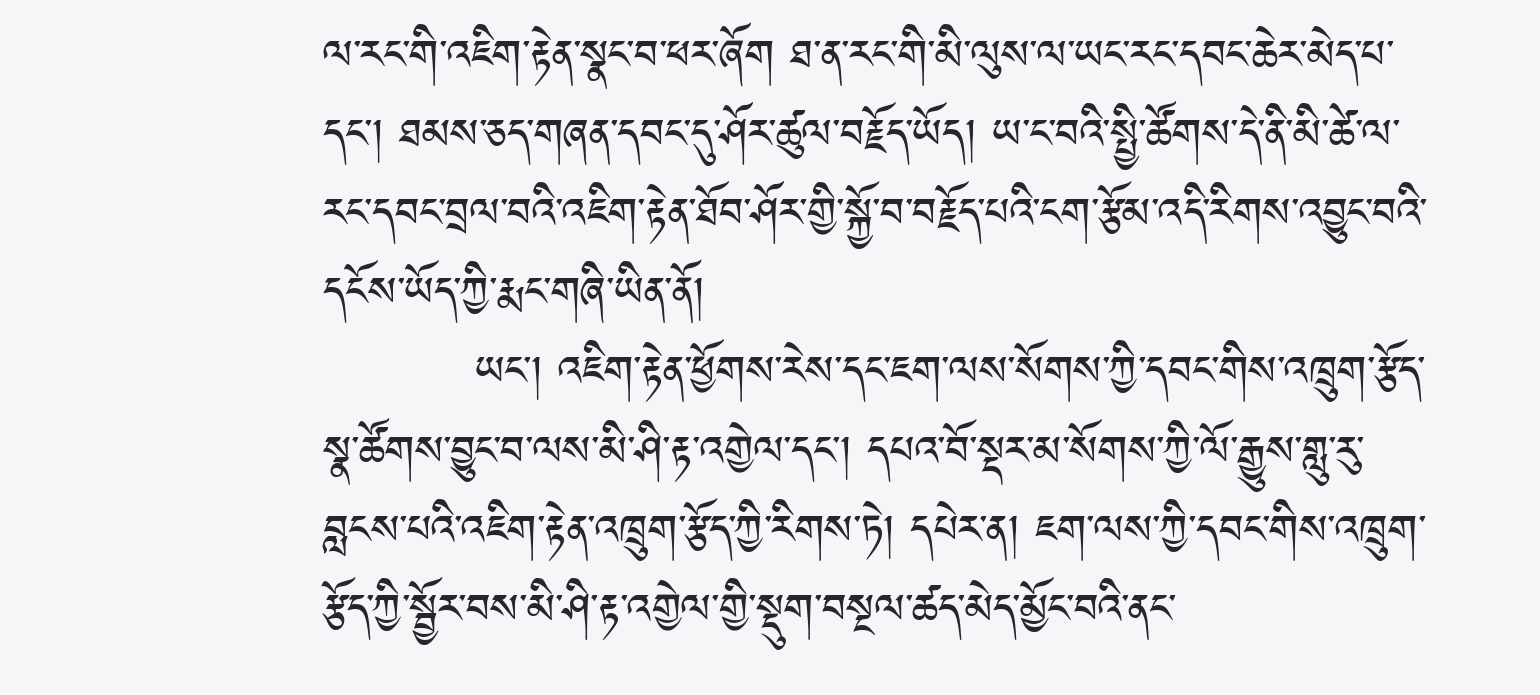ལ་རང་གི་འཇིག་རྟེན་སྣང་བ་ཕར་ཞོག ཐ་ན་རང་གི་མི་ལུས་ལ་ཡང་རང་དབང་ཆེར་མེད་པ་དང་། ཐམས་ཅད་གཞན་དབང་དུ་ཤོར་ཚུལ་བརྗོད་ཡོད། ཡ་ང་བའི་སྤྱི་ཚོགས་དེ་ནི་མི་ཚེ་ལ་རང་དབང་བྲལ་བའི་འཇིག་རྟེན་ཐོབ་ཤོར་གྱི་སྐྱོ་བ་བརྗོད་པའི་ངག་རྩོམ་འདི་རིགས་འབྱུང་བའི་དངོས་ཡོད་ཀྱི་རྨང་གཞི་ཡིན་ནོ།
          ཡང་། འཇིག་རྟེན་ཕྱོགས་རེས་དང་ཇག་ལས་སོགས་ཀྱི་དབང་གིས་འཁྲུག་རྩོད་སྣ་ཚོགས་བྱུང་བ་ལས་མི་ཤི་རྟ་འགྱེལ་དང་། དཔའ་བོ་སྡར་མ་སོགས་ཀྱི་ལོ་རྒྱུས་གླུ་རུ་བླངས་པའི་འཇིག་རྟེན་འཁྲུག་རྩོད་ཀྱི་རིགས་ཏེ། དཔེར་ན། ཇག་ལས་ཀྱི་དབང་གིས་འཁྲུག་རྩོད་ཀྱི་སྦྱོར་བས་མི་ཤི་རྟ་འགྱེལ་གྱི་སྡུག་བསྔལ་ཚད་མེད་མྱོང་བའི་ནང་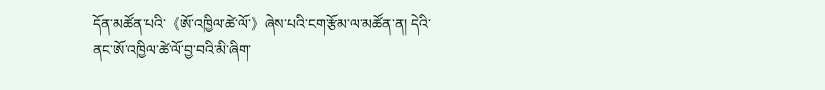དོན་མཚོན་པའི་《ཨོ་འཁྱིལ་ཚེ་ལོ་》ཞེས་པའི་ངག་རྩོམ་ལ་མཚོན་ན། དེའི་ནང་ཨོ་འཁྱིལ་ཚེ་ལོ་བྱ་བའི་མི་ཞིག་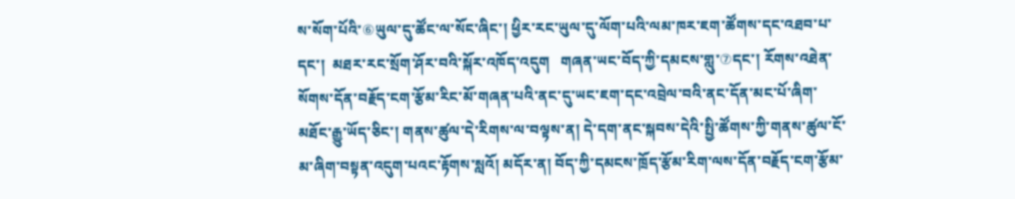ས་སོག་པོའི་⑥ཡུལ་དུ་ཚོང་ལ་སོང་ཞིང་། ཕྱིར་རང་ཡུལ་དུ་ལོག་པའི་ལམ་ཁར་ཇག་ཚོགས་དང་འཐབ་པ་དང་།  མཐར་རང་སྲོག་ཤོར་བའི་སྐོར་འཁོད་འདུག   གཞན་ཡང་བོད་ཀྱི་དམངས་གླུ་⑦དང་། རོགས་འཐེན་སོགས་དོན་བརྗོད་ངག་རྩོམ་རིང་མོ་གཞན་པའི་ནང་དུ་ཡང་ཇག་དང་འབྲེལ་བའི་ནང་དོན་མང་པོ་ཞིག་མཐོང་རྒྱུ་ཡོད་ཅིང་། གནས་ཚུལ་དེ་རིགས་ལ་བལྟས་ན། དེ་དག་ནང་སྐབས་དེའི་སྤྱི་ཚོགས་ཀྱི་གནས་ཚུལ་ངོ་མ་ཞིག་བསྟན་འདུག་པའང་རྟོགས་སླའོ། མདོར་ན། བོད་ཀྱི་དམངས་ཁྲོད་རྩོམ་རིག་ལས་དོན་བརྗོད་ངག་རྩོམ་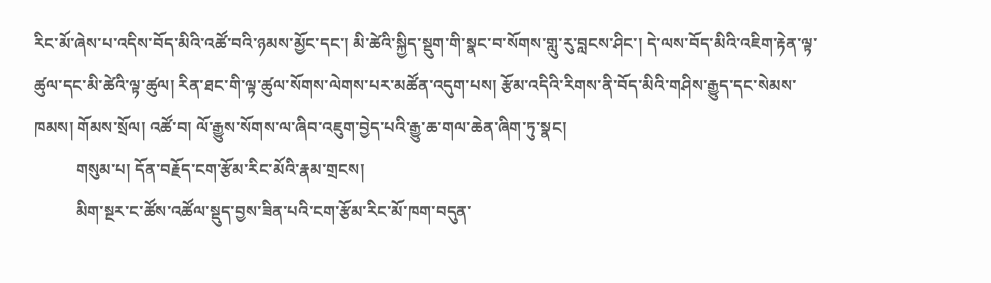རིང་མོ་ཞེས་པ་འདིས་བོད་མིའི་འཚོ་བའི་ཉམས་མྱོང་དང་། མི་ཚེའི་སྐྱིད་སྡུག་གི་སྣང་བ་སོགས་གླུ་རུ་བླངས་ཤིང་། དེ་ལས་བོད་མིའི་འཇིག་རྟེན་ལྟ་ཚུལ་དང་མི་ཚེའི་ལྟ་ཚུལ། རིན་ཐང་གི་ལྟ་ཚུལ་སོགས་ལེགས་པར་མཚོན་འདུག་པས། རྩོམ་འདིའི་རིགས་ནི་བོད་མིའི་གཤིས་རྒྱུད་དང་སེམས་ཁམས། གོམས་སྲོལ། འཚོ་བ། ལོ་རྒྱུས་སོགས་ལ་ཞིབ་འཇུག་བྱེད་པའི་རྒྱུ་ཆ་གལ་ཆེན་ཞིག་ཏུ་སྣང།
          གསུམ་པ། དོན་བརྗོད་ངག་རྩོམ་རིང་མོའི་རྣམ་གྲངས།
          མིག་སྔར་ང་ཚོས་འཚོལ་སྡུད་བྱས་ཟིན་པའི་ངག་རྩོམ་རིང་མོ་ཁག་བདུན་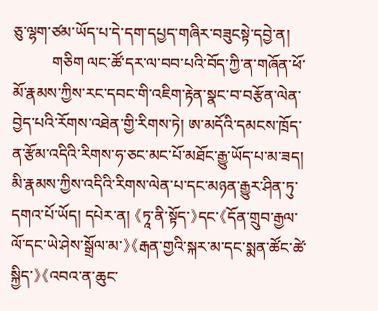ཅུ་ལྷག་ཙམ་ཡོད་པ་དེ་དག་དཔྱད་གཞིར་བཟུངསྟེ་དབྱེ་ན།
          གཅིག ལང་ཚོ་དར་ལ་བབ་པའི་བོད་ཀྱི་ན་གཞོན་ཕོ་མོ་རྣམས་ཀྱིས་རང་དབང་གི་འཇིག་རྟེན་སྣང་བ་བརྩོན་ལེན་བྱེད་པའི་རོགས་འཐེན་གྱི་རིགས་ཏེ། ཨ་མདོའི་དམངས་ཁྲོད་ན་རྩོམ་འདིའི་རིགས་ཧ་ཅང་མང་པོ་མཐོང་རྒྱུ་ཡོད་པ་མ་ཟད། མི་རྣམས་ཀྱིས་འདིའི་རིགས་ལེན་པ་དང་མཉན་རྒྱུར་ཤིན་ཏུ་དགའ་པོ་ཡོད། དཔེར་ན། 《ཏཱ་ནི་སྟོད་》དང་《དོན་གྲུབ་རྒྱལ་ལོ་དང་ཡེ་ཤེས་སྒྲོལ་མ་》《རྒན་གྱའི་སྐར་མ་དང་སྨན་ཚོང་ཚེ་སྐྱིད་》《འབའ་ན་ཆུང་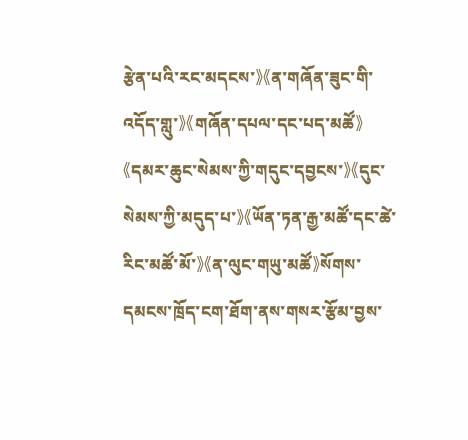རྩེན་པའི་རང་མདངས་》《ན་གཞོན་ཟུང་གི་འདོད་གླུ་》《གཞོན་དཔལ་དང་པད་མཚོ》《དམར་ཆུང་སེམས་ཀྱི་གདུང་དབྱངས་》《དུང་སེམས་ཀྱི་མདུད་པ་》《ཡོན་ཏན་རྒྱ་མཚོ་དང་ཚེ་རིང་མཚོ་མོ་》《ན་ལུང་གཡུ་མཚོ》སོགས་དམངས་ཁྲོད་ངག་ཐོག་ནས་གསར་རྩོམ་བྱས་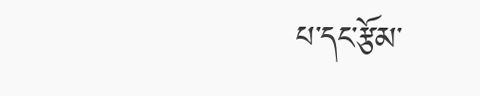པ་དང་རྩོམ་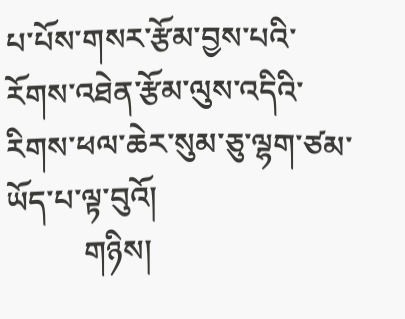པ་པོས་གསར་རྩོམ་བྱས་པའི་རོགས་འཐེན་རྩོམ་ལུས་འདིའི་རིགས་ཕལ་ཆེར་སུམ་ཅུ་ལྷག་ཙམ་ཡོད་པ་ལྟ་བུའོ།
          གཉིས།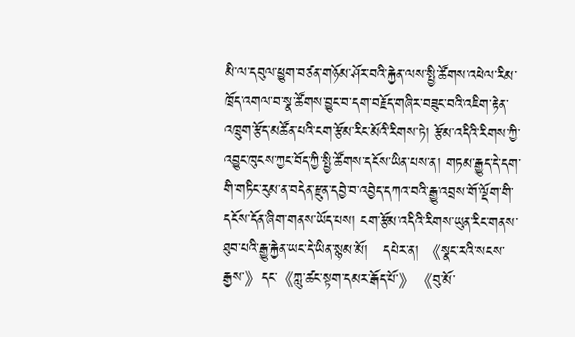མི་ལ་དབུལ་ཕྱུག་བཙན་གཉོམ་ཤོར་བའི་རྐྱེན་ལས་སྤྱི་ཚོགས་འཕེལ་རིམ་ཁྲོད་འགལ་བ་སྣ་ཚོགས་བྱུང་བ་དག་བརྗོད་གཞིར་བཟུང་བའི་འཇིག་རྟེན་འཁྲུག་རྩོད་མཚོན་པའི་ངག་རྩོམ་རིང་མོའི་རིགས་ཏེ། རྩོམ་འདིའི་རིགས་ཀྱི་འབྱུང་ཁུངས་ཀྱང་བོད་ཀྱི་སྤྱི་ཚོགས་དངོས་ཡིན་པས་ན། གཏམ་རྒྱུད་དེ་དག་གི་གཏིང་རུམ་ན་བདེན་རྫུན་དབྱེ་བ་འབྱེད་དཀའ་བའི་རྒྱུ་འབྲས་གོ་ལྡོག་གི་དངོས་དོན་ཞིག་གནས་ཡོད་པས། ངག་རྩོམ་འདིའི་རིགས་ཡུན་རིང་གནས་ཐུབ་པའི་རྒྱུ་རྐྱེན་ཡང་དེ་ཡིན་སྙམ་མོ།   དཔེར་ན། 《སྣང་རའི་སངས་རྒྱས་》དང་《ཀླུ་ཚང་སྟག་དམར་རྒོད་པོ་》《བུ་མོ་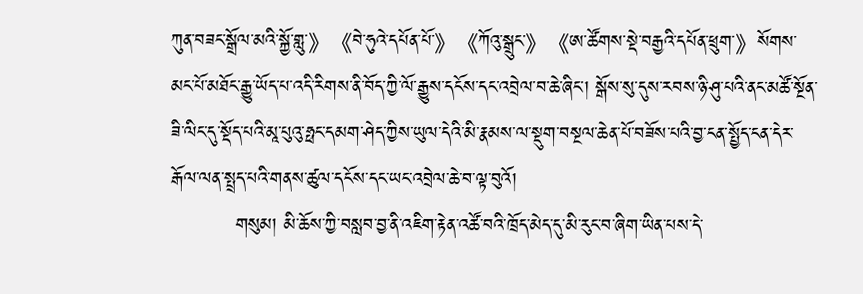ཀུན་བཟང་སྒྲོལ་མའི་སྐྱོ་གླུ་》《བེ་ཧུའེ་དཔོན་པོ་》《ཀོའུ་སྒྲུང་》《ཨ་ཚོགས་སྡེ་བརྒྱའི་དཔོན་ཕྲུག་》སོགས་མང་པོ་མཐོང་རྒྱུ་ཡོད་པ་འདི་རིགས་ནི་བོད་ཀྱི་ལོ་རྒྱུས་དངོས་དང་འབྲེལ་བ་ཆེ་ཞིང་། སྒོས་སུ་དུས་རབས་ཉི་ཤུ་པའི་ནང་མཚོ་སྔོན་ཟི་ལིང་དུ་སྡོད་པའི་མཱ་པུའུ་ཧྥང་དམག་ཤེད་ཀྱིས་ཡུལ་དེའི་མི་རྣམས་ལ་སྡུག་བསྔལ་ཆེན་པོ་བཟོས་པའི་བྱ་ངན་སྤྱོད་ངན་དེར་རྒོལ་ལན་སྤྲད་པའི་གནས་ཚུལ་དངོས་དང་ཡང་འབྲེལ་ཆེ་བ་ལྟ་བུའོ།
          གསུམ། མི་ཆོས་ཀྱི་བསླབ་བྱ་ནི་འཇིག་རྟེན་འཚོ་བའི་ཁྲོད་མེད་དུ་མི་རུང་བ་ཞིག་ཡིན་པས་དེ་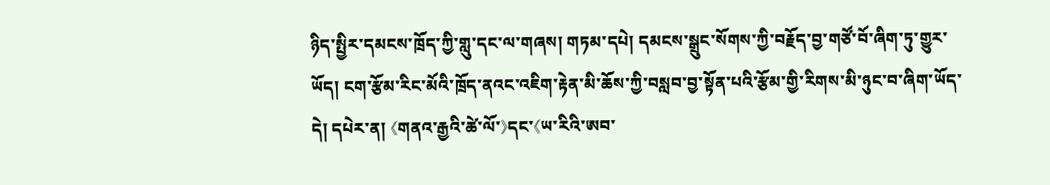ཉིད་སྤྱིར་དམངས་ཁྲོད་ཀྱི་གླུ་དང་ལ་གཞས། གཏམ་དཔེ། དམངས་སྒྲུང་སོགས་ཀྱི་བརྗོད་བྱ་གཙོ་བོ་ཞིག་ཏུ་གྱུར་ཡོད། ངག་རྩོམ་རིང་མོའི་ཁྲོད་ནའང་འཇིག་རྟེན་མི་ཆོས་ཀྱི་བསླབ་བྱ་སྟོན་པའི་རྩོམ་གྱི་རིགས་མི་ཉུང་བ་ཞིག་ཡོད་དེ། དཔེར་ན། 《གནའ་རྒྱའི་ཚེ་ལོ་》དང་《ཡ་རིའི་ཨབ་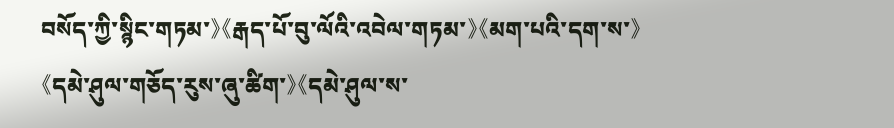བསོད་ཀྱི་སྙིང་གཏམ་》《རྒད་པོ་བུ་ལོའི་འབེལ་གཏམ་》《མག་པའི་དག་ས་》《དམེ་ཤུལ་གཅོད་རུས་ཞུ་ཚིག་》《དམེ་ཤུལ་ས་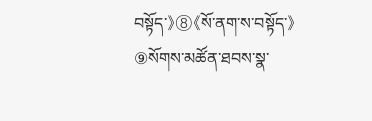བསྟོད་》⑧《སོ་ནག་ས་བསྟོད་》⑨སོགས་མཚོན་ཐབས་སྣ་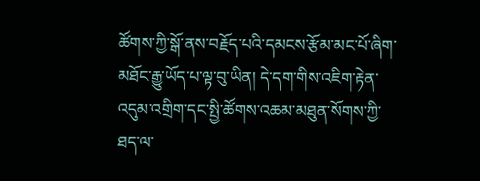ཚོགས་ཀྱི་སྒོ་ནས་བརྗོད་པའི་དམངས་རྩོམ་མང་པོ་ཞིག་མཐོང་རྒྱུ་ཡོད་པ་ལྟ་བུ་ཡིན། དེ་དག་གིས་འཇིག་རྟེན་འདུམ་འགྲིག་དང་སྤྱི་ཚོགས་འཆམ་མཐུན་སོགས་ཀྱི་ཐད་ལ་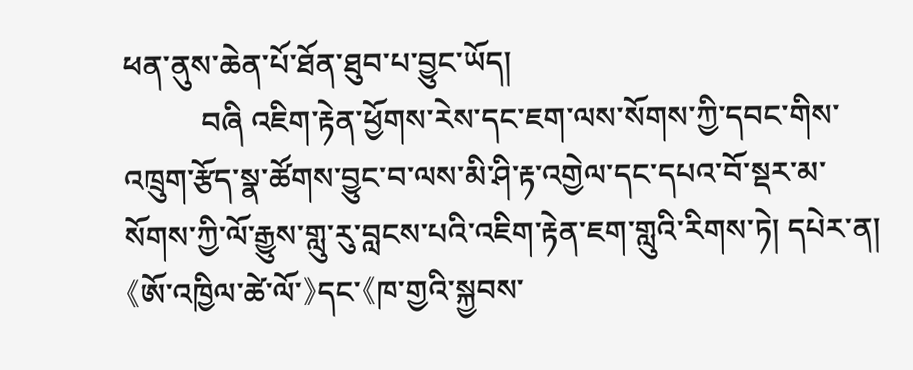ཕན་ནུས་ཆེན་པོ་ཐོན་ཐུབ་པ་བྱུང་ཡོད།
          བཞི འཇིག་རྟེན་ཕྱོགས་རེས་དང་ཇག་ལས་སོགས་ཀྱི་དབང་གིས་འཁྲུག་རྩོད་སྣ་ཚོགས་བྱུང་བ་ལས་མི་ཤི་རྟ་འགྱེལ་དང་དཔའ་བོ་སྡར་མ་སོགས་ཀྱི་ལོ་རྒྱུས་གླུ་རུ་བླངས་པའི་འཇིག་རྟེན་ཇག་གླུའི་རིགས་ཏེ། དཔེར་ན། 《ཨོ་འཁྱིལ་ཚེ་ལོ་》དང་《ཁ་གྱའི་སྐྱབས་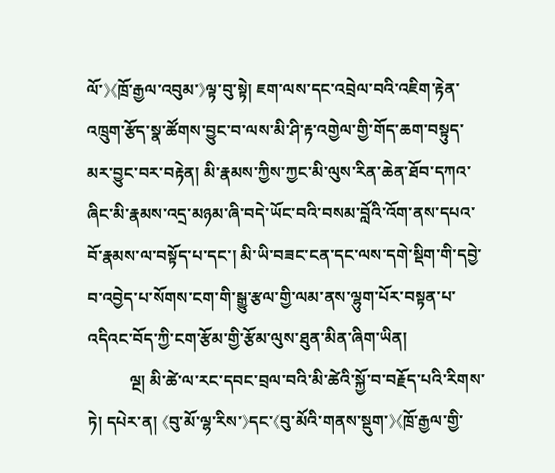ལོ་》《ཁྲོ་རྒྱལ་འབུམ་》ལྟ་བུ་སྟེ། ཇག་ལས་དང་འབྲེལ་བའི་འཇིག་རྟེན་འཁྲུག་རྩོད་སྣ་ཚོགས་བྱུང་བ་ལས་མི་ཤི་རྟ་འགྱེལ་གྱི་གོད་ཆག་བསྟུད་མར་བྱུང་བར་བརྟེན། མི་རྣམས་ཀྱིས་ཀྱང་མི་ལུས་རིན་ཆེན་ཐོབ་དཀའ་ཞིང་མི་རྣམས་འདྲ་མཉམ་ཞི་བདེ་ཡོང་བའི་བསམ་བློའི་འོག་ནས་དཔའ་བོ་རྣམས་ལ་བསྟོད་པ་དང་། མི་ཡི་བཟང་ངན་དང་ལས་དགེ་སྡིག་གི་དབྱེ་བ་འབྱེད་པ་སོགས་ངག་གི་སྒྱུ་རྩལ་གྱི་ལམ་ནས་ལྷུག་པོར་བསྟན་པ་འདིའང་བོད་ཀྱི་ངག་རྩོམ་གྱི་རྩོམ་ལུས་ཐུན་མིན་ཞིག་ཡིན།
          ལྔ། མི་ཚེ་ལ་རང་དབང་བྲལ་བའི་མི་ཚེའི་སྐྱོ་བ་བརྗོད་པའི་རིགས་ཏེ། དཔེར་ན། 《བུ་མོ་ལྷ་རིས་》དང་《བུ་མོའི་གནས་སྡུག་》《ཁྲོ་རྒྱལ་གྱི་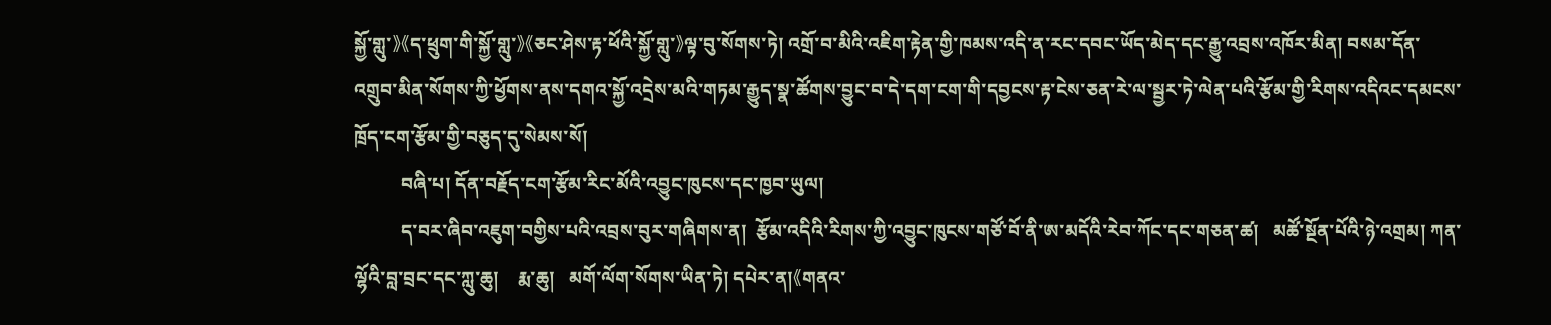སྐྱོ་གླུ་》《ད་ཕྲུག་གི་སྐྱོ་གླུ་》《ཅང་ཤེས་རྟ་ཕོའི་སྐྱོ་གླུ་》ལྟ་བུ་སོགས་ཏེ། འགྲོ་བ་མིའི་འཇིག་རྟེན་གྱི་ཁམས་འདི་ན་རང་དབང་ཡོད་མེད་དང་རྒྱུ་འབྲས་འཁོར་མིན། བསམ་དོན་འགྲུབ་མིན་སོགས་ཀྱི་ཕྱོགས་ནས་དགའ་སྐྱོ་འདྲེས་མའི་གཏམ་རྒྱུད་སྣ་ཚོགས་བྱུང་བ་དེ་དག་ངག་གི་དབྱངས་རྟ་ངེས་ཅན་རེ་ལ་སྦྱར་ཏེ་ལེན་པའི་རྩོམ་གྱི་རིགས་འདིའང་དམངས་ཁྲོད་ངག་རྩོམ་གྱི་བཅུད་དུ་སེམས་སོ།
          བཞི་པ། དོན་བརྗོད་ངག་རྩོམ་རིང་མོའི་འབྱུང་ཁུངས་དང་ཁྱབ་ཡུལ།
          ད་བར་ཞིབ་འཇུག་བགྱིས་པའི་འབྲས་བུར་གཞིགས་ན།  རྩོམ་འདིའི་རིགས་ཀྱི་འབྱུང་ཁུངས་གཙོ་བོ་ནི་ཨ་མདོའི་རེབ་ཀོང་དང་གཅན་ཚ།   མཚོ་སྔོན་པོའི་ཉེ་འགྲམ། ཀན་ལྷོའི་བླ་བྲང་དང་ཀླུ་ཆུ།    རྨ་ཆུ།   མགོ་ལོག་སོགས་ཡིན་ཏེ། དཔེར་ན།《གནའ་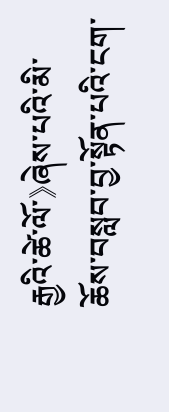རྒྱའི་ཚེ་ལོ་》ཞེས་པའི་མི་ཆོས་བསླབ་བྱ་སྟོན་པའི་ངག་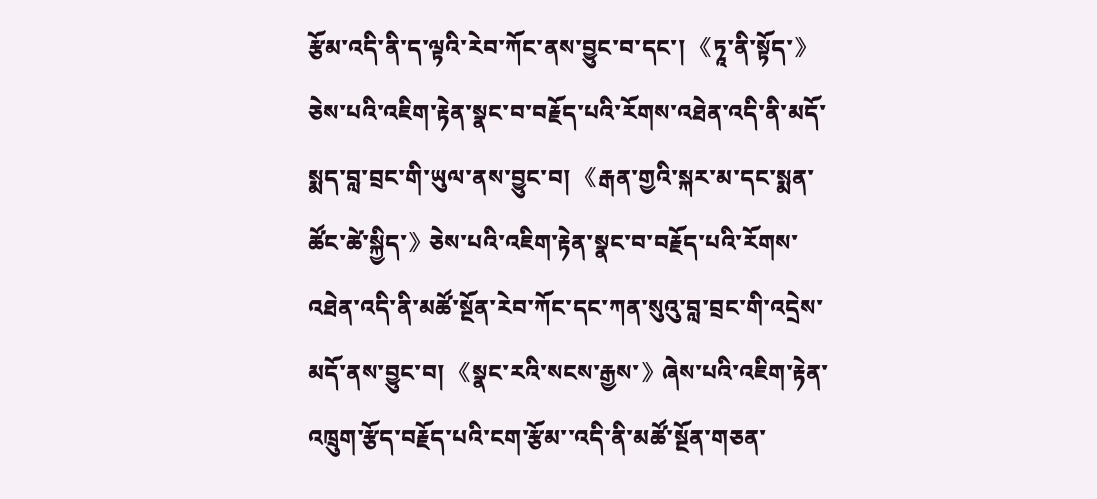རྩོམ་འདི་ནི་ད་ལྟའི་རེབ་ཀོང་ནས་བྱུང་བ་དང་། 《ཏཱ་ནི་སྟོད་》ཅེས་པའི་འཇིག་རྟེན་སྣང་བ་བརྗོད་པའི་རོགས་འཐེན་འདི་ནི་མདོ་སྨད་བླ་བྲང་གི་ཡུལ་ནས་བྱུང་བ། 《རྒན་གྱའི་སྐར་མ་དང་སྨན་ཚོང་ཚེ་སྐྱིད་》ཅེས་པའི་འཇིག་རྟེན་སྣང་བ་བརྗོད་པའི་རོགས་འཐེན་འདི་ནི་མཚོ་སྔོན་རེབ་ཀོང་དང་ཀན་སུའུ་བླ་བྲང་གི་འདྲེས་མདོ་ནས་བྱུང་བ། 《སྣང་རའི་སངས་རྒྱས་》ཞེས་པའི་འཇིག་རྟེན་འཁྲུག་རྩོད་བརྗོད་པའི་ངག་རྩོམ་་འདི་ནི་མཚོ་སྔོན་གཅན་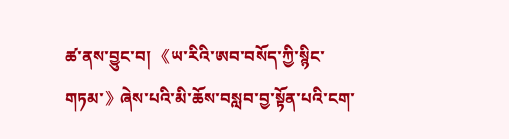ཚ་ནས་བྱུང་བ། 《ཡ་རིའི་ཨབ་བསོད་ཀྱི་སྙིང་གཏམ་》ཞེས་པའི་མི་ཆོས་བསླབ་བྱ་སྟོན་པའི་ངག་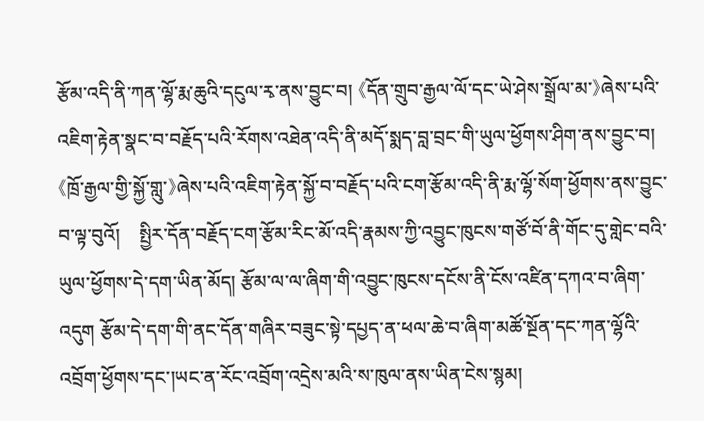རྩོམ་འདི་ནི་ཀན་ལྷོ་རྨ་ཆུའི་དངུལ་རྭ་ནས་བྱུང་བ། 《དོན་གྲུབ་རྒྱལ་ལོ་དང་ཡེ་ཤེས་སྒྲོལ་མ་》ཞེས་པའི་འཇིག་རྟེན་སྣང་བ་བརྗོད་པའི་རོགས་འཐེན་འདི་ནི་མདོ་སྨད་བླ་བྲང་གི་ཡུལ་ཕྱོགས་ཤིག་ནས་བྱུང་བ། 《ཁྲོ་རྒྱལ་གྱི་སྐྱོ་གླུ་》ཞེས་པའི་འཇིག་རྟེན་སྐྱོ་བ་བརྗོད་པའི་ངག་རྩོམ་འདི་ནི་རྨ་ལྷོ་སོག་ཕྱོགས་ནས་བྱུང་བ་ལྟ་བུའོ།    སྤྱིར་དོན་བརྗོད་ངག་རྩོམ་རིང་མོ་འདི་རྣམས་ཀྱི་འབྱུང་ཁུངས་གཙོ་བོ་ནི་གོང་དུ་གླེང་བའི་ཡུལ་ཕྱོགས་དེ་དག་ཡིན་མོད། རྩོམ་ལ་ལ་ཞིག་གི་འབྱུང་ཁུངས་དངོས་ནི་ངོས་འཛིན་དཀའ་བ་ཞིག་འདུག རྩོམ་དེ་དག་གི་ནང་དོན་གཞིར་བཟུང་སྟེ་དཔྱད་ན་ཕལ་ཆེ་བ་ཞིག་མཚོ་སྔོན་དང་ཀན་ལྷོའི་འབྲོག་ཕྱོགས་དང་།ཡང་ན་རོང་འབྲོག་འདྲེས་མའི་ས་ཁུལ་ནས་ཡིན་ངེས་སྙམ།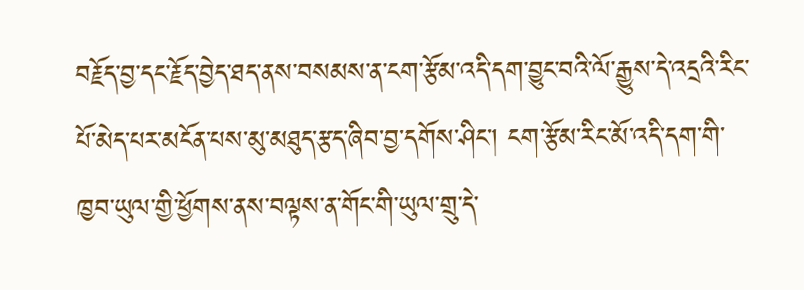བརྗོད་བྱ་དང་རྗོད་བྱེད་ཐད་ནས་བསམས་ན་ངག་རྩོམ་འདི་དག་བྱུང་བའི་ལོ་རྒྱུས་དེ་འདྲའི་རིང་པོ་མེད་པར་མངོན་པས་མུ་མཐུད་རྩད་ཞིབ་བྱ་དགོས་ཤིང་། ངག་རྩོམ་རིང་མོ་འདི་དག་གི་ཁྱབ་ཡུལ་གྱི་ཕྱོགས་ནས་བལྟས་ན་གོང་གི་ཡུལ་གྲུ་དེ་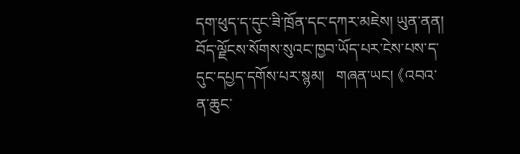དག་ཕུད་ད་དུང་ཟི་ཁྲོན་དང་དཀར་མཇེས། ཡུན་ནན། བོད་ལྗོངས་སོགས་སུའང་ཁྱབ་ཡོད་པར་ངེས་པས་ད་དུང་དཔྱད་དགོས་པར་སྙམ།   གཞན་ཡང། 《འབའ་ན་ཆུང་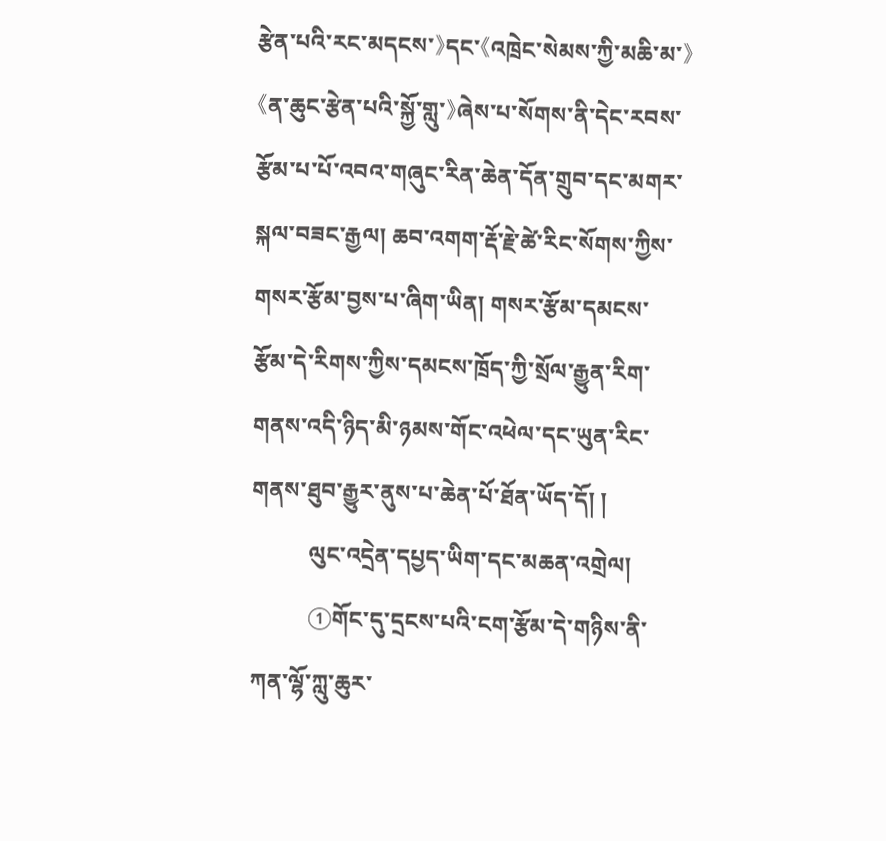རྩེན་པའི་རང་མདངས་》དང་《འཁྲེང་སེམས་ཀྱི་མཆི་མ་》《ན་ཆུང་རྩེན་པའི་སྐྱོ་གླུ་》ཞེས་པ་སོགས་ནི་དེང་རབས་རྩོམ་པ་པོ་འབའ་གཞུང་རིན་ཆེན་དོན་གྲུབ་དང་མགར་སྐལ་བཟང་རྒྱལ། ཆབ་འགག་རྡོ་རྗེ་ཚེ་རིང་སོགས་ཀྱིས་གསར་རྩོམ་བྱས་པ་ཞིག་ཡིན། གསར་རྩོམ་དམངས་རྩོམ་དེ་རིགས་ཀྱིས་དམངས་ཁྲོད་ཀྱི་སྲོལ་རྒྱུན་རིག་གནས་འདི་ཉིད་མི་ཉམས་གོང་འཕེལ་དང་ཡུན་རིང་གནས་ཐུབ་རྒྱུར་ནུས་པ་ཆེན་པོ་ཐོན་ཡོད་དོ། །
          ལུང་འདྲེན་དཔྱད་ཡིག་དང་མཆན་འགྲེལ།
          ①གོང་དུ་དྲངས་པའི་ངག་རྩོམ་དེ་གཉིས་ནི་ཀན་ལྷོ་ཀླུ་ཆུར་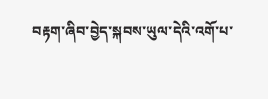བརྟག་ཞིབ་བྱེད་སྐབས་ཡུལ་དེའི་འགོ་པ་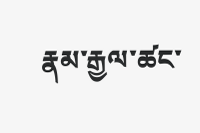རྣམ་རྒྱལ་ཚང་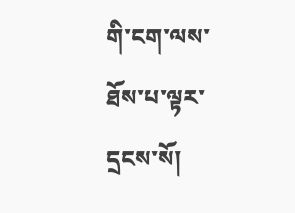གི་ངག་ལས་ཐོས་པ་ལྟར་དྲངས་སོ།